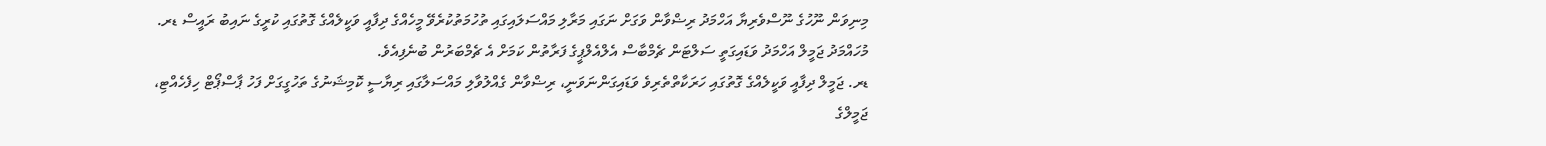މިނިވަން ނޫހުގެ ނޫސްވެރިޔާ އަހްމަދު ރިޟްވާން ވަގަށް ނަގައި މަރާލި މައްސަލައިގައި ތުހުމަތުކުރެވޭ މީހެއްގެ ދިފާއީ ވަކީލެއްގެ ގޮތުގައި ކުރީގެ ނައިބު ރައީސް ޑރ. މުހައްމަދު ޖަމީލް އަހްމަދު ވަޑައިގަތީ ސަލްޓަން ޗެމްބާސް އެލްއެލްޕީގެ ފަރާތުން ކަމަށް އެ ޗެމްބަރުން ބުނެފިއެވެ.
ޑރ. ޖަމީލް ދިފާއީ ވަކީލެއްގެ ގޮތުގައި ހަރަކާތްތެރިވެ ވަޑައިގަންނަވަނީ، ރިޟްވާން ގެއްލުވާލި މައްސަލާގައި ރިޔާސީ ކޮމިޝަނުގެ ތަހުގީގަށް ފަހު ޕާސްޕޯޓް ހިފެހެއްޓި، ޖަމީލްގެ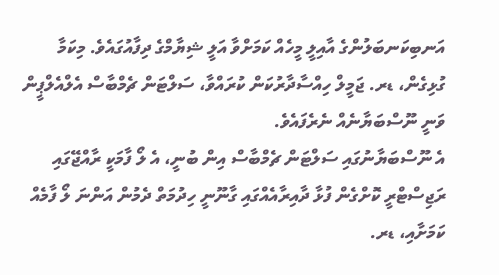އަނބިކަނބަލުންގެ އާއިލީ މީހެއް ކަމަށްވާ އަލީ ޝިޔާމްގެ ދިފާއުގައެވެ. މިކަމާ ގުޅިގެން، ޑރ. ޖަމީލް ހިއްސާދާރުކަން ކުރައްވާ، ސަލްޓަން ޗެމްބާސް އެލްއެލްޕީން ވަނީ ނޫސްބަޔާނެއް ނެރެފައެވެ.
އެ ނޫސްބަޔާނުގައި ސަލްޓަން ޗެމްބާސް އިން ބުނީ، އެ ލޯ ފާމަކީ ރާއްޖޭގައި ރަޖިސްޓްރީ ކޮށްގެން ފުޅާ ދާއިރާއެއްގައި ގާނޫނީ ހިދުމަތް ދެމުން އަންނަ ލޯ ފާމެއް ކަމަށާއި، ޑރ.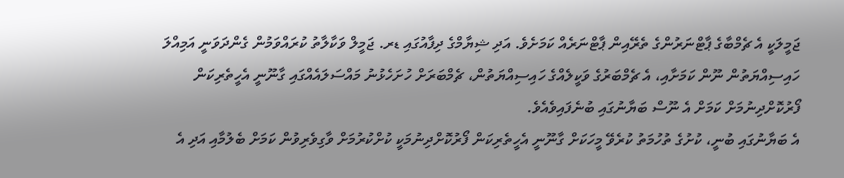ޖަމީލަކީ އެ ޗެމްބާގެ ޕާޓްނަރުންގެ ތެރޭއިން ޕާޓްނަރެއް ކަމަށެވެ. އަދި ޝިޔާމްގެ ދިފާއުގައި ޑރ. ޖަމީލް ވަކާލާތު ކުރައްވަމުން ގެންދަވަނީ އަމިއްލަ ހައިސިއްޔަތުން ނޫން ކަމަށާއި، އެ ޗެމްބަރުގެ ވަކީލެއްގެ ހައިސިއްޔަތުން، ޗެމްބަރަށް ހުށަހެޅުނު މައްސަލައެއްގައި ގާނޫނީ އެހީތެރިކަން ފޯރުކޮށްދިނުމަށް ކަމަށް އެ ނޫސް ބަޔާނުގައި ބުނެފައިވެއެވެ.
އެ ބަޔާނުގައި ބުނީ، ކުށުގެ ތުހުމަތު ކުރެވޭ މީހަކަށް ގާނޫނީ އެހީތެރިކަން ފޯރުކޮށްދިނުމަކީ ކުށްކުރުމަށް ވާގިވެރިވުން ކަމަށް ބެލުމާއި އަދި އެ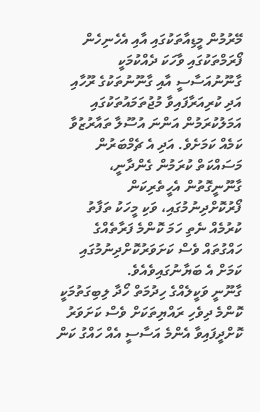މޭރުމުން މީޑިއާތަކުގައި އާއި އެހެނިހެން ފޯރަމްތަކުގައި ވާހަކަ ދެއްކުމަކީ ގާނޫނުއަސާސީ އާއި ގާނޫނުތަކުގެ ރޫހާއި އަދި ކުރިއަރާފައިވާ މުޖުތަމައުތަކުގައި އަމަލުކުރަމުން އަންނަ އުސޫލާ ތައާރުޒުވާ ކަމެއް ކަމަށެވެ. އަދި އެ ޗެމްބަރުން މަސައްކަތް ކުރަމުން ގެންދާނީ، ގާނޫނީގޮތުން އެހީތެރިކަން ފޯރުކޮށްދިނުމުގައި، ވަކި މީހަކު ތަފާތު ކުރުމެއް ނެތި ހަމަ ކޮންމެ ފަރާތެއްގެ ހައްގުތައް ވެސް ކަށަވަރުކޮށްދިނުމުގައި ކަމަށް އެ ބަޔާނުގައިވެއެވެ.
ގާނޫނީ ވަކީލެއްގެ ހިދުމަތް ހޯދާ ލިބިގަތުމަކީ ކޮންމެ ދިވެހި ރައްޔިތަކަށް ވެސް ކަށަވަރު ކޮށްދީފައިވާ އެންމެ އަސާސީ އެއް ހައްގު ކަން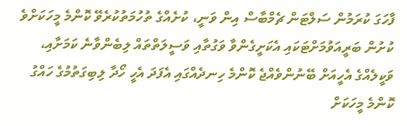ފާހަގަ ކުރަމުން ސަލްޓަން ޗެމްބާސް އިން ވަނީ، ކުށެއްގެ ތުހުމަތުކުރެވޭ ކޮންމެ މީހަކަށްވެ ކުށުން ބަރީއަވުމަށްޓަކައި އެކަށީގެންވާ ވަގުތާއި ވަސީލަތްތައް ލިބެންވާނެ ކަމަށާއި، ވަކީލެއްގެ އެހީއަށް ބޭނުންވެއްޖެ ކޮންމެ ހިނދެއްގައި އެފަދަ އެހީ ހޯދާ ލިބިގަތުމުގެ ހައްގު ކޮންމެ މީހަކަށް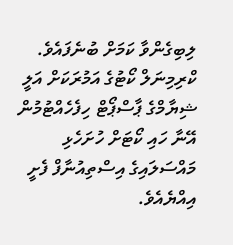ލިބިގެންވާ ކަމަށް ބުނެފައެވެ.
ކްރިމިނަލް ކޯޓުގެ އަމުރަކަށް އަލީ ޝިޔާމްގެ ޕާސްޕޯޓް ހިފެހެއްޓުމުން އޭނާ ހައި ކޯޓަށް ހުށަހެޅި މައްސަލައިގެ އިސްތިއުނާފް ފެށީ އިއްޔެއެވެ.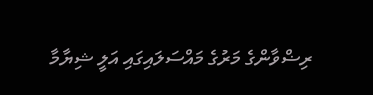ރިޟްވާންގެ މަރުގެ މައްސަލައިގައި އަލީ ޝިޔާމާ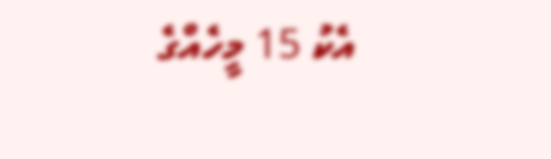އެކު 15 މީހެއްގެ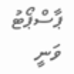ޕާސްޕޯޓު ވަނީ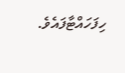ހިފަހައްޓާފައެވެ.